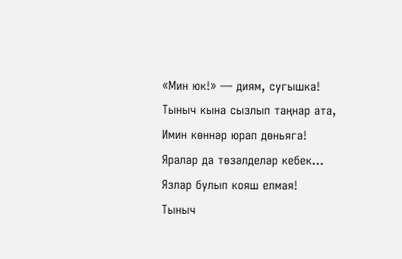«Мин юк!» — диям, сугышка!
Тыныч кына сызлып таңнар ата,
Имин көннәр юрап дөньяга!
Яралар да төзәлделәр кебек…
Язлар булып кояш елмая!
Тыныч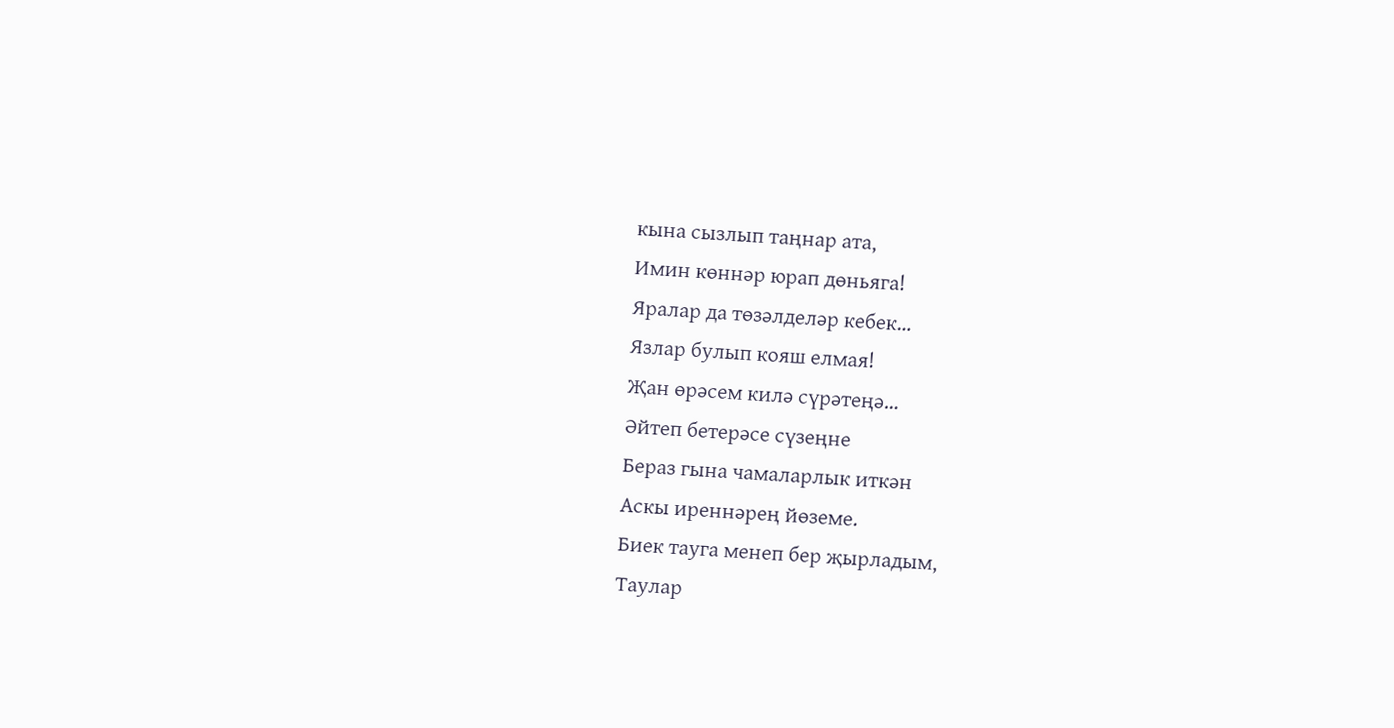кына сызлып таңнар ата,
Имин көннәр юрап дөньяга!
Яралар да төзәлделәр кебек…
Язлар булып кояш елмая!
Җан өрәсем килә сүрәтеңә…
Әйтеп бетерәсе сүзеңне
Бераз гына чамаларлык иткән
Аскы иреннәрең йөземе.
Биек тауга менеп бер җырладым,
Таулар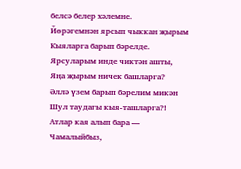белсә белер хәлемне.
Йөрәгемнән ярсып чыккан җырым
Кыяларга барып бәрелде.
Ярсуларым инде чиктән ашты,
Яңа җырым ничек башларга?
Әллә үзем барып бәрелим микән
Шул таудагы кыя-ташларга?!
Атлар кая алып бара —
Чамалыйбыз,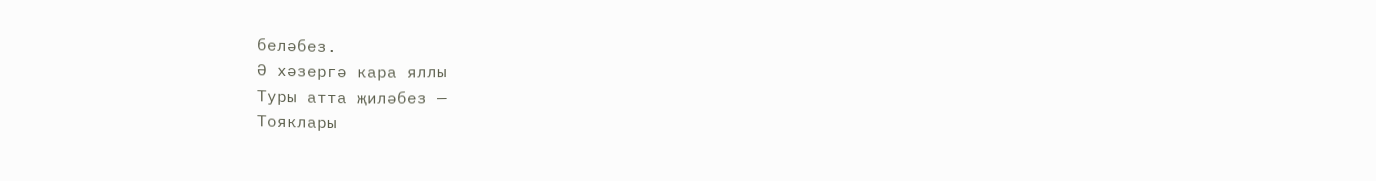беләбез.
Ә хәзергә кара яллы
Туры атта җиләбез —
Тояклары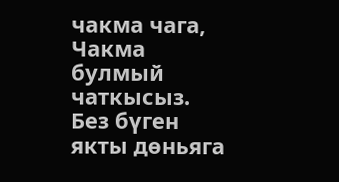чакма чага,
Чакма булмый чаткысыз.
Без бүген якты дөньяга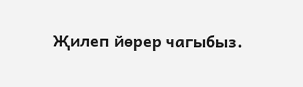Җилеп йөрер чагыбыз.